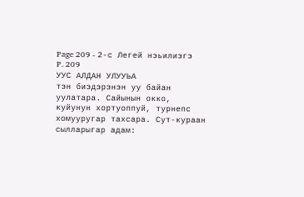Page 209 - 2-с Легей нэьилиэгэ
P. 209
УУС АЛДАН УЛУУЬА
тэн биэдэрэнэн уу байан уулатара. Сайынын окко, куйунун хортуоппуй, турнепс
хомууругар тахсара. Сут-кураан сылларыгар адам: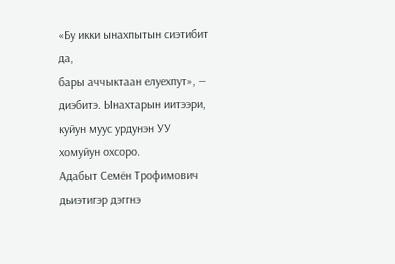«Бу икки ынахпытын сиэтибит да,
бары аччыктаан елуехпут», — диэбитэ. Ынахтарын иитээри, куйун муус урдунэн УУ
хомуйун охсоро.
Адабыт Семён Трофимович дьиэтигэр дэггнэ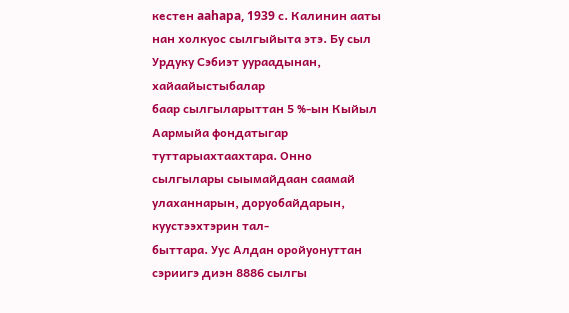кестен aahapa, 1939 с. Калинин ааты
нан холкуос сылгыйыта этэ. Бу сыл Урдуку Сэбиэт уураадынан, хайаайыстыбалар
баар сылгыларыттан 5 %-ын Кыйыл Аармыйа фондатыгар туттарыахтаахтара. Онно
сылгылары сыымайдаан саамай улаханнарын, доруобайдарын, куустээхтэрин тал-
быттара. Уус Алдан оройуонуттан сэриигэ диэн 8886 сылгы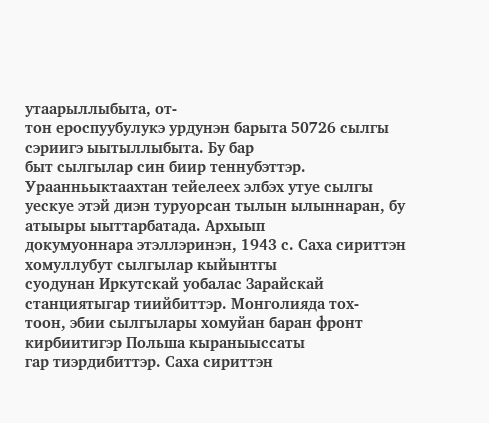утаарыллыбыта, от-
тон ероспуубулукэ урдунэн барыта 50726 сылгы сэриигэ ыытыллыбыта. Бу бар
быт сылгылар син биир теннубэттэр. Ураанньыктаахтан тейелеех элбэх утуе сылгы
уескуе этэй диэн туруорсан тылын ылыннаран, бу атыыры ыыттарбатада. Архыып
докумуоннара этэллэринэн, 1943 с. Саха сириттэн хомуллубут сылгылар кыйынтгы
суодунан Иркутскай уобалас Зарайскай станциятыгар тиийбиттэр. Монголияда тох-
тоон, эбии сылгылары хомуйан баран фронт кирбиитигэр Польша кыраныыссаты
гар тиэрдибиттэр. Саха сириттэн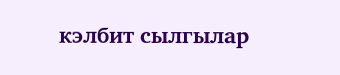кэлбит сылгылар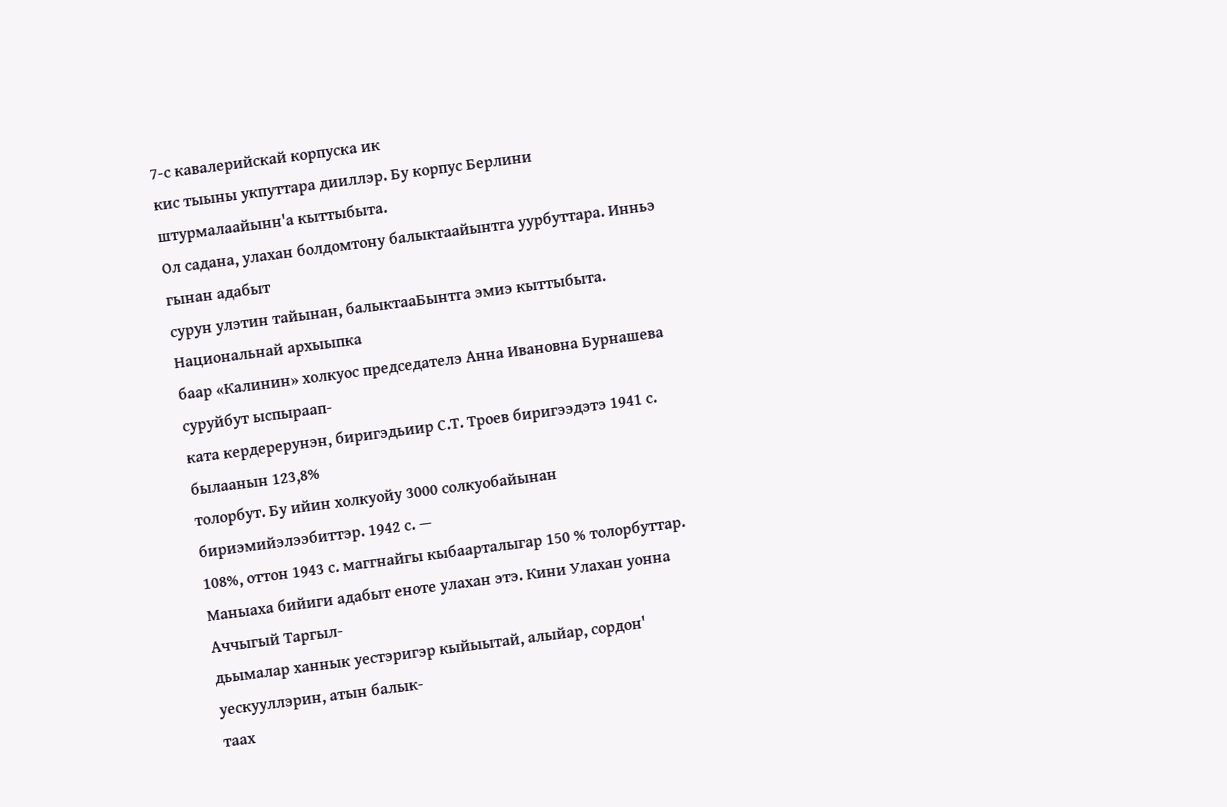7-с кавалерийскай корпуска ик
кис тыыны укпуттара дииллэр. Бу корпус Берлини штурмалаайынн'а кыттыбыта.
Ол садана, улахан болдомтону балыктаайынтга уурбуттара. Инньэ гынан адабыт
сурун улэтин тайынан, балыктааБынтга эмиэ кыттыбыта. Национальнай архыыпка
баар «Калинин» холкуос председателэ Анна Ивановна Бурнашева суруйбут ыспыраап-
ката кердерерунэн, биригэдьиир С.Т. Троев биригээдэтэ 1941 с. былаанын 123,8%
толорбут. Бу ийин холкуойу 3000 солкуобайынан бириэмийэлээбиттэр. 1942 с. —
108%, оттон 1943 с. маггнайгы кыбаарталыгар 150 % толорбуттар.
Маныаха бийиги адабыт еноте улахан этэ. Кини Улахан уонна Аччыгый Таргыл-
дьымалар ханнык уестэригэр кыйыытай, алыйар, сордон' уескууллэрин, атын балык-
таах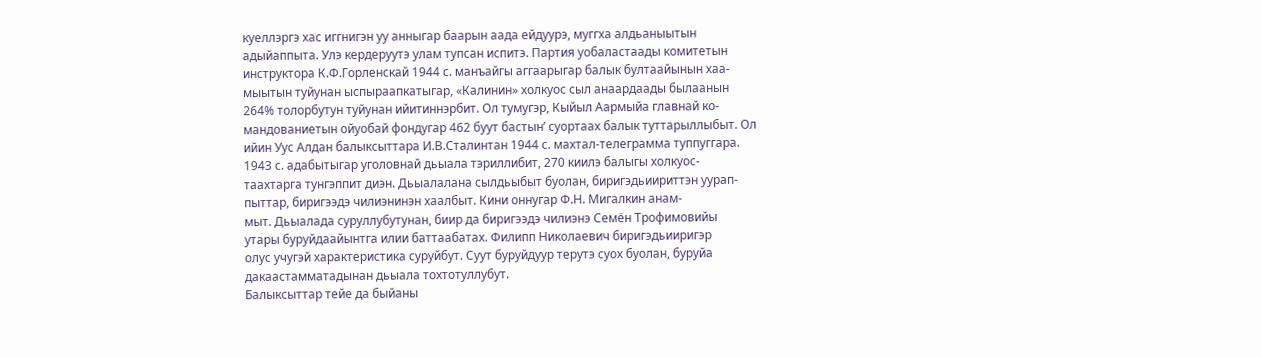куеллэргэ хас иггнигэн уу анныгар баарын аада ейдуурэ, муггха алдьаныытын
адыйаппыта. Улэ кердеруутэ улам тупсан испитэ. Партия уобаластаады комитетын
инструктора К.Ф.Горленскай 1944 с. манъайгы аггаарыгар балык бултаайынын хаа-
мыытын туйунан ыспыраапкатыгар, «Калинин» холкуос сыл анаардаады былаанын
264% толорбутун туйунан ийитиннэрбит. Ол тумугэр, Кыйыл Аармыйа главнай ко-
мандованиетын ойуобай фондугар 462 буут бастын’ суортаах балык туттарыллыбыт. Ол
ийин Уус Алдан балыксыттара И.В.Сталинтан 1944 с. махтал-телеграмма туппуггара.
1943 с. адабытыгар уголовнай дьыала тэриллибит, 270 киилэ балыгы холкуос-
таахтарга тунгэппит диэн. Дьыалалана сылдьыбыт буолан, биригэдьиириттэн уурап-
пыттар, биригээдэ чилиэнинэн хаалбыт. Кини оннугар Ф.Н. Мигалкин анам-
мыт. Дьыалада суруллубутунан, биир да биригээдэ чилиэнэ Семён Трофимовийы
утары буруйдаайынтга илии баттаабатах. Филипп Николаевич биригэдьииригэр
олус учугэй характеристика суруйбут. Суут буруйдуур терутэ суох буолан, буруйа
дакаастамматадынан дьыала тохтотуллубут.
Балыксыттар тейе да быйаны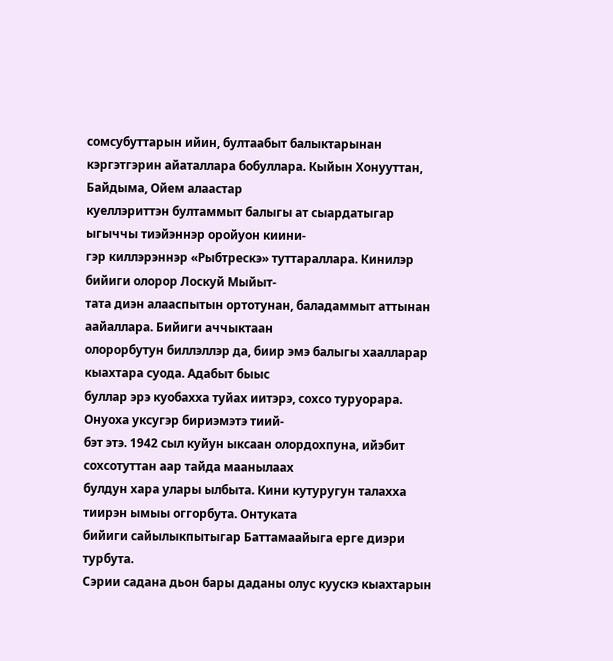сомсубуттарын ийин, бултаабыт балыктарынан
кэргэтгэрин айаталлара бобуллара. Кыйын Хонууттан, Байдыма, Ойем алаастар
куеллэриттэн бултаммыт балыгы ат сыардатыгар ыгыччы тиэйэннэр оройуон киини-
гэр киллэрэннэр «Рыбтрескэ» туттараллара. Кинилэр бийиги олорор Лоскуй Мыйыт-
тата диэн алааспытын ортотунан, баладаммыт аттынан аайаллара. Бийиги аччыктаан
олорорбутун биллэллэр да, биир эмэ балыгы хаалларар кыахтара суода. Адабыт быыс
буллар эрэ куобахха туйах иитэрэ, сохсо туруорара. Онуоха уксугэр бириэмэтэ тиий-
бэт этэ. 1942 сыл куйун ыксаан олордохпуна, ийэбит сохсотуттан аар тайда маанылаах
булдун хара улары ылбыта. Кини кутуругун талахха тиирэн ымыы оггорбута. Онтуката
бийиги сайылыкпытыгар Баттамаайыга ерге диэри турбута.
Сэрии садана дьон бары даданы олус куускэ кыахтарын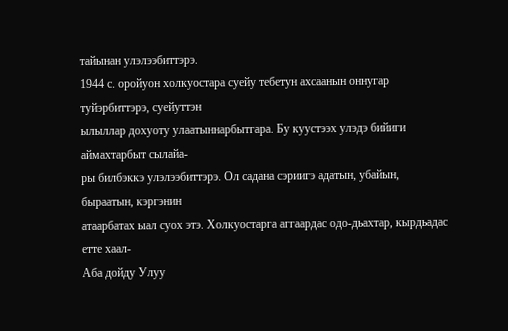тайынан улэлээбиттэрэ.
1944 с. оройуон холкуостара суейу тебетун ахсаанын оннугар туйэрбиттэрэ, суейуттэн
ылыллар дохуоту улаатыннарбытгара. Бу куустээх улэдэ бийиги аймахтарбыт сылайа-
ры билбэккэ улэлээбиттэрэ. Ол садана сэриигэ адатын, убайын, быраатын, кэргэнин
атаарбатах ыал суох этэ. Холкуостарга аггаардас одо-дьахтар, кырдьадас етте хаал-
Аба дойду Улуу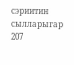сэриитин сылларыгар 207